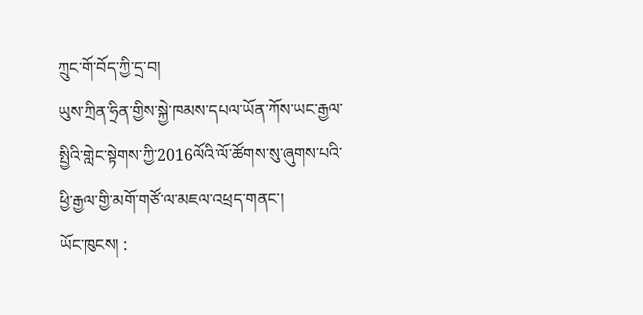ཀྲུང་གོ་བོད་ཀྱི་དྲ་བ།
ཡུས་ཀྲིན་ཧྲིན་གྱིས་སྐྱེ་ཁམས་དཔལ་ཡོན་ཀོས་ཡང་རྒྱལ་སྤྱིའི་གླེང་སྟེགས་ཀྱི་2016ལོའི་ལོ་ཚོགས་སུ་ཞུགས་པའི་ཕྱི་རྒྱལ་གྱི་མགོ་གཙོ་ལ་མཇལ་འཕྲད་གནང་།
ཡོང་ཁུངས། :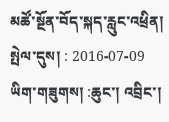མཚོ་སྔོན་བོད་སྐད་རླུང་འཕྲིན།     སྤེལ་དུས། : 2016-07-09
ཡིག་གཟུགས། :ཆུང་། འབྲིང་།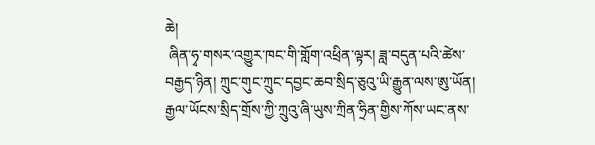ཆེ།
 ཞིན་ཧྭ་གསར་འགྱུར་ཁང་གི་གློག་འཕྲིན་ལྟར། ཟླ་བདུན་པའི་ཚེས་བརྒྱད་ཉིན། ཀྲུང་གུང་ཀྲུང་དབྱང་ཆབ་སྲིད་ཅུའུ་ཡི་རྒྱུན་ལས་ཨུ་ཡོན། རྒྱལ་ཡོངས་སྲིད་གྲོས་ཀྱི་ཀྲུའུ་ཞི་ཡུས་ཀྲིན་ཧྲིན་གྱིས་ཀོས་ཡང་ནས་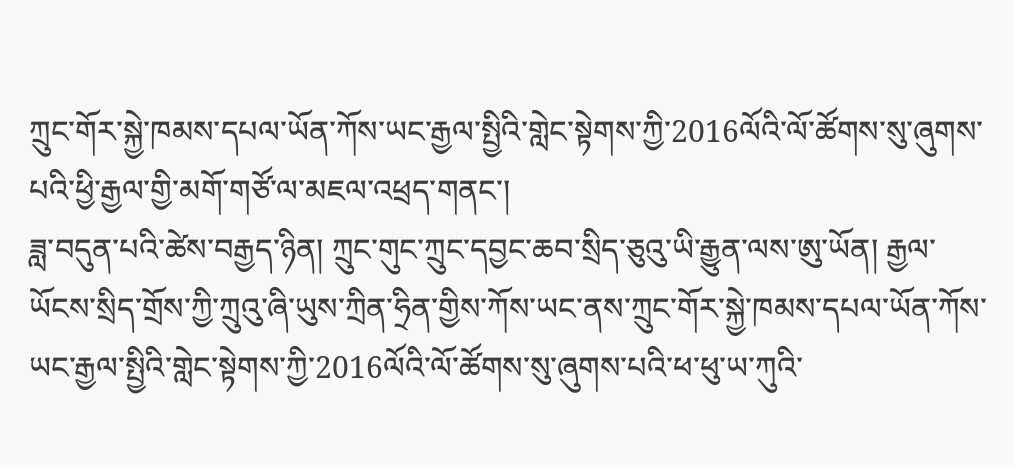ཀྲུང་གོར་སྐྱེ་ཁམས་དཔལ་ཡོན་ཀོས་ཡང་རྒྱལ་སྤྱིའི་གླེང་སྟེགས་ཀྱི་2016ལོའི་ལོ་ཚོགས་སུ་ཞུགས་པའི་ཕྱི་རྒྱལ་གྱི་མགོ་གཙོ་ལ་མཇལ་འཕྲད་གནང་།
ཟླ་བདུན་པའི་ཚེས་བརྒྱད་ཉིན། ཀྲུང་གུང་ཀྲུང་དབྱང་ཆབ་སྲིད་ཅུའུ་ཡི་རྒྱུན་ལས་ཨུ་ཡོན། རྒྱལ་ཡོངས་སྲིད་གྲོས་ཀྱི་ཀྲུའུ་ཞི་ཡུས་ཀྲིན་ཧྲིན་གྱིས་ཀོས་ཡང་ནས་ཀྲུང་གོར་སྐྱེ་ཁམས་དཔལ་ཡོན་ཀོས་ཡང་རྒྱལ་སྤྱིའི་གླེང་སྟེགས་ཀྱི་2016ལོའི་ལོ་ཚོགས་སུ་ཞུགས་པའི་ཕ་ཕུ་ཡ་ཀུའི་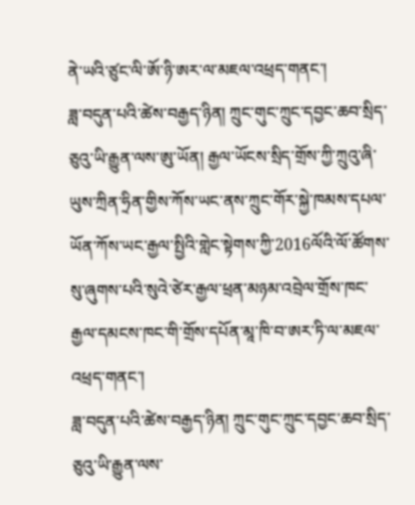ནེ་ཡའི་ཙུང་ལི་ཨོ་ཉི་ཨར་ལ་མཇལ་འཕྲད་གནང་།
ཟླ་བདུན་པའི་ཚེས་བརྒྱད་ཉིན། ཀྲུང་གུང་ཀྲུང་དབྱང་ཆབ་སྲིད་ཅུའུ་ཡི་རྒྱུན་ལས་ཨུ་ཡོན། རྒྱལ་ཡོངས་སྲིད་གྲོས་ཀྱི་ཀྲུའུ་ཞི་ཡུས་ཀྲིན་ཧྲིན་གྱིས་ཀོས་ཡང་ནས་ཀྲུང་གོར་སྐྱེ་ཁམས་དཔལ་ཡོན་ཀོས་ཡང་རྒྱལ་སྤྱིའི་གླེང་སྟེགས་ཀྱི་2016ལོའི་ལོ་ཚོགས་སུ་ཞུགས་པའི་སུའེ་ཙེར་རྒྱལ་ཕྲན་མཉམ་འབྲེལ་གྲོས་ཁང་རྒྱལ་དམངས་ཁང་གི་གྲོས་དཔོན་མཱ་ཁི་བ་ཨར་ཏི་ལ་མཇལ་འཕྲད་གནང་།
ཟླ་བདུན་པའི་ཚེས་བརྒྱད་ཉིན། ཀྲུང་གུང་ཀྲུང་དབྱང་ཆབ་སྲིད་ཅུའུ་ཡི་རྒྱུན་ལས་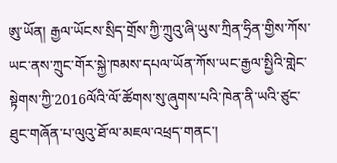ཨུ་ཡོན། རྒྱལ་ཡོངས་སྲིད་གྲོས་ཀྱི་ཀྲུའུ་ཞི་ཡུས་ཀྲིན་ཧྲིན་གྱིས་ཀོས་ཡང་ནས་ཀྲུང་གོར་སྐྱེ་ཁམས་དཔལ་ཡོན་ཀོས་ཡང་རྒྱལ་སྤྱིའི་གླེང་སྟེགས་ཀྱི་2016ལོའི་ལོ་ཚོགས་སུ་ཞུགས་པའི་ཁེན་ནི་ཡའི་ཙུང་ཐུང་གཞོན་པ་ལུའུ་ཐོ་ལ་མཇལ་འཕྲད་གནང་།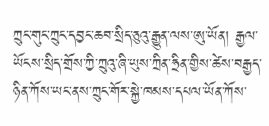ཀྲུང་གུང་ཀྲུང་དབྱང་ཆབ་སྲིད་ཅུའུ་རྒྱུན་ལས་ཨུ་ཡོན། རྒྱལ་ཡོངས་སྲིད་གྲོས་ཀྱི་ཀྲུའུ་ཞི་ཡུས་ཀྲིན་ཧྲིན་གྱིས་ཚེས་བརྒྱད་ཉིན་ཀོས་ཡང་ནས་ཀྲུང་གོར་སྐྱེ་ཁམས་དཔལ་ཡོན་ཀོས་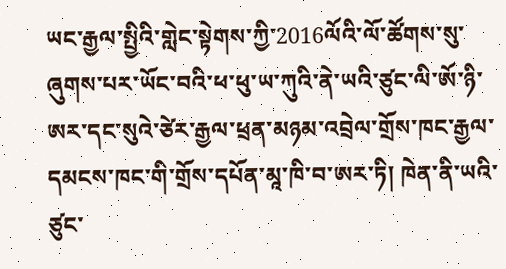ཡང་རྒྱལ་སྤྱིའི་གླེང་སྟེགས་ཀྱི་2016ལོའི་ལོ་ཚོགས་སུ་ཞུགས་པར་ཡོང་བའི་ཕ་ཕུ་ཡ་ཀུའི་ནེ་ཡའི་ཙུང་ལི་ཨོ་ཉི་ཨར་དང་སུའེ་ཙེར་རྒྱལ་ཕྲན་མཉམ་འབྲེལ་གྲོས་ཁང་རྒྱལ་དམངས་ཁང་གི་གྲོས་དཔོན་མཱ་ཁི་བ་ཨར་ཏི། ཁེན་ནི་ཡའི་ཙུང་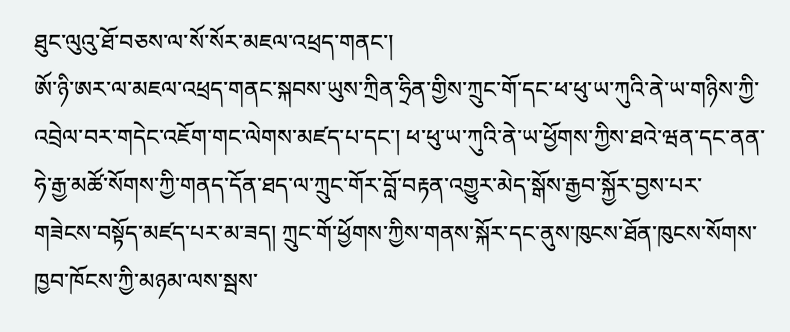ཐུང་ལུའུ་ཐོ་བཅས་ལ་སོ་སོར་མཇལ་འཕྲད་གནང་།
ཨོ་ཉི་ཨར་ལ་མཇལ་འཕྲད་གནང་སྐབས་ཡུས་ཀྲིན་ཧྲིན་གྱིས་ཀྲུང་གོ་དང་ཕ་ཕུ་ཡ་ཀུའི་ནེ་ཡ་གཉིས་ཀྱི་འབྲེལ་བར་གདེང་འཇོག་གང་ལེགས་མཛད་པ་དང་། ཕ་ཕུ་ཡ་ཀུའི་ནེ་ཡ་ཕྱོགས་ཀྱིས་ཐའེ་ཝན་དང་ནན་ཧེ་རྒྱ་མཚོ་སོགས་ཀྱི་གནད་དོན་ཐད་ལ་ཀྲུང་གོར་བློ་བརྟན་འགྱུར་མེད་སྒོས་རྒྱབ་སྐྱོར་བྱས་པར་གཟེངས་བསྟོད་མཛད་པར་མ་ཟད། ཀྲུང་གོ་ཕྱོགས་ཀྱིས་གནས་སྐོར་དང་ནུས་ཁུངས་ཐོན་ཁུངས་སོགས་ཁྱབ་ཁོངས་ཀྱི་མཉམ་ལས་སྦས་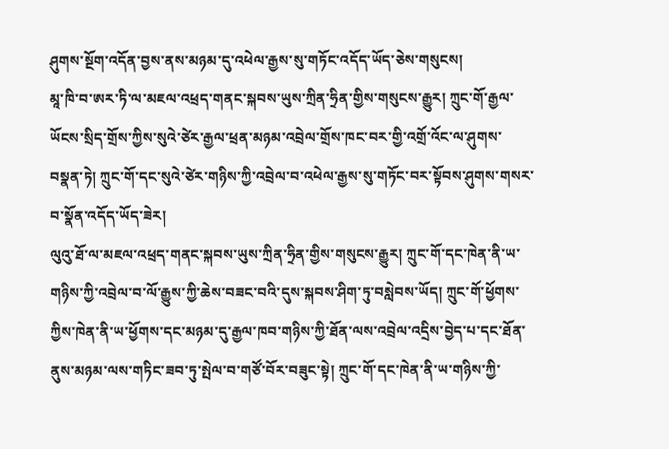ཤུགས་སྔོག་འདོན་བྱས་ནས་མཉམ་དུ་འཕེལ་རྒྱས་སུ་གཏོང་འདོད་ཡོད་ཅེས་གསུངས།
མཱ་ཁི་བ་ཨར་ཏི་ལ་མཇལ་འཕྲད་གནང་སྐབས་ཡུས་ཀྲིན་ཧྲིན་གྱིས་གསུངས་རྒྱུར། ཀྲུང་གོ་རྒྱལ་ཡོངས་སྲིད་གྲོས་ཀྱིས་སུའེ་ཙེར་རྒྱལ་ཕྲན་མཉམ་འབྲེལ་གྲོས་ཁང་བར་གྱི་འགྲོ་འོང་ལ་ཤུགས་བསྣན་ཏེ། ཀྲུང་གོ་དང་སུའེ་ཙེར་གཉིས་ཀྱི་འབྲེལ་བ་འཕེལ་རྒྱས་སུ་གཏོང་བར་སྟོབས་ཤུགས་གསར་བ་སྣོན་འདོད་ཡོད་ཟེར།
ལུའུ་ཐོ་ལ་མཇལ་འཕྲད་གནང་སྐབས་ཡུས་ཀྲིན་ཧྲིན་གྱིས་གསུངས་རྒྱུར། ཀྲུང་གོ་དང་ཁེན་ནི་ཡ་གཉིས་ཀྱི་འབྲེལ་བ་ལོ་རྒྱུས་ཀྱི་ཆེས་བཟང་བའི་དུས་སྐབས་ཤིག་ཏུ་བསླེབས་ཡོད། ཀྲུང་གོ་ཕྱོགས་ཀྱིས་ཁེན་ནི་ཡ་ཕྱོགས་དང་མཉམ་དུ་རྒྱལ་ཁབ་གཉིས་ཀྱི་ཐོན་ལས་འབྲེལ་འདྲིས་བྱེད་པ་དང་ཐོན་ནུས་མཉམ་ལས་གཏིང་ཟབ་ཏུ་སྤེལ་བ་གཙོ་བོར་བཟུང་སྟེ། ཀྲུང་གོ་དང་ཁེན་ནི་ཡ་གཉིས་ཀྱི་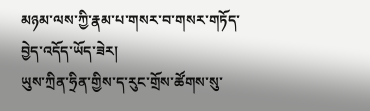མཉམ་ལས་ཀྱི་རྣམ་པ་གསར་བ་གསར་གཏོད་བྱེད་འདོད་ཡོད་ཟེར།
ཡུས་ཀྲིན་ཧྲིན་གྱིས་ད་རུང་གྲོས་ཚོགས་སུ་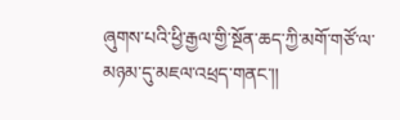ཞུགས་པའི་ཕྱི་རྒྱལ་གྱི་སྔོན་ཆད་ཀྱི་མགོ་གཙོ་ལ་མཉམ་དུ་མཇལ་འཕྲད་གནང་།།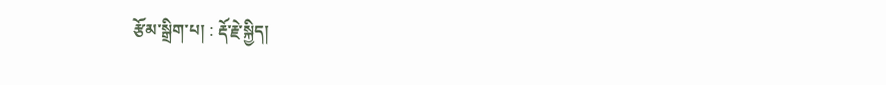རྩོམ་སྒྲིག་པ། : རྡོ་རྗེ་སྐྱིད།